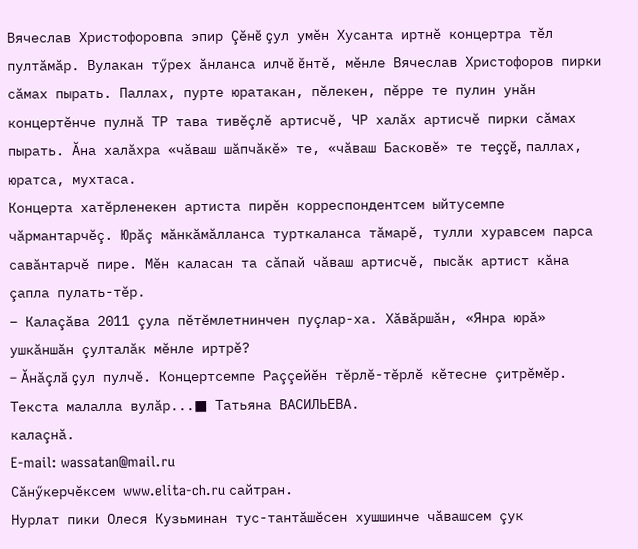Вячеслав Христофоровпа эпир Çĕнĕ çул умĕн Хусанта иртнĕ концертра тĕл пултăмăр. Вулакан тӳрех ăнланса илчĕ ĕнтĕ, мĕнле Вячеслав Христофоров пирки сăмах пырать. Паллах, пурте юратакан, пĕлекен, пĕрре те пулин унăн концертĕнче пулнă ТР тава тивĕçлĕ артисчĕ, ЧР халăх артисчĕ пирки сăмах пырать. Ăна халăхра «чăваш шăпчăкĕ» те, «чăваш Басковĕ» те теççĕ, паллах, юратса, мухтаса.
Концерта хатĕрленекен артиста пирĕн корреспондентсем ыйтусемпе чăрмантарчĕç. Юрăç мăнкăмăлланса турткаланса тăмарĕ, тулли хуравсем парса савăнтарчĕ пире. Мĕн каласан та сăпай чăваш артисчĕ, пысăк артист кăна çапла пулать-тĕр.
– Калаçăва 2011 çула пĕтĕмлетнинчен пуçлар-ха. Хăвăршăн, «Янра юрă» ушкăншăн çулталăк мĕнле иртрĕ?
– Ăнăçлă çул пулчĕ. Концертсемпе Раççейĕн тĕрлĕ-тĕрлĕ кĕтесне çитрĕмĕр.
Текста малалла вулăр...■ Татьяна ВАСИЛЬЕВА.
калаçнă.
E-mail: wassatan@mail.ru
Сăнӳкерчĕксем www.elita-ch.ru сайтран.
Нурлат пики Олеся Кузьминан тус-тантăшĕсен хушшинче чăвашсем çук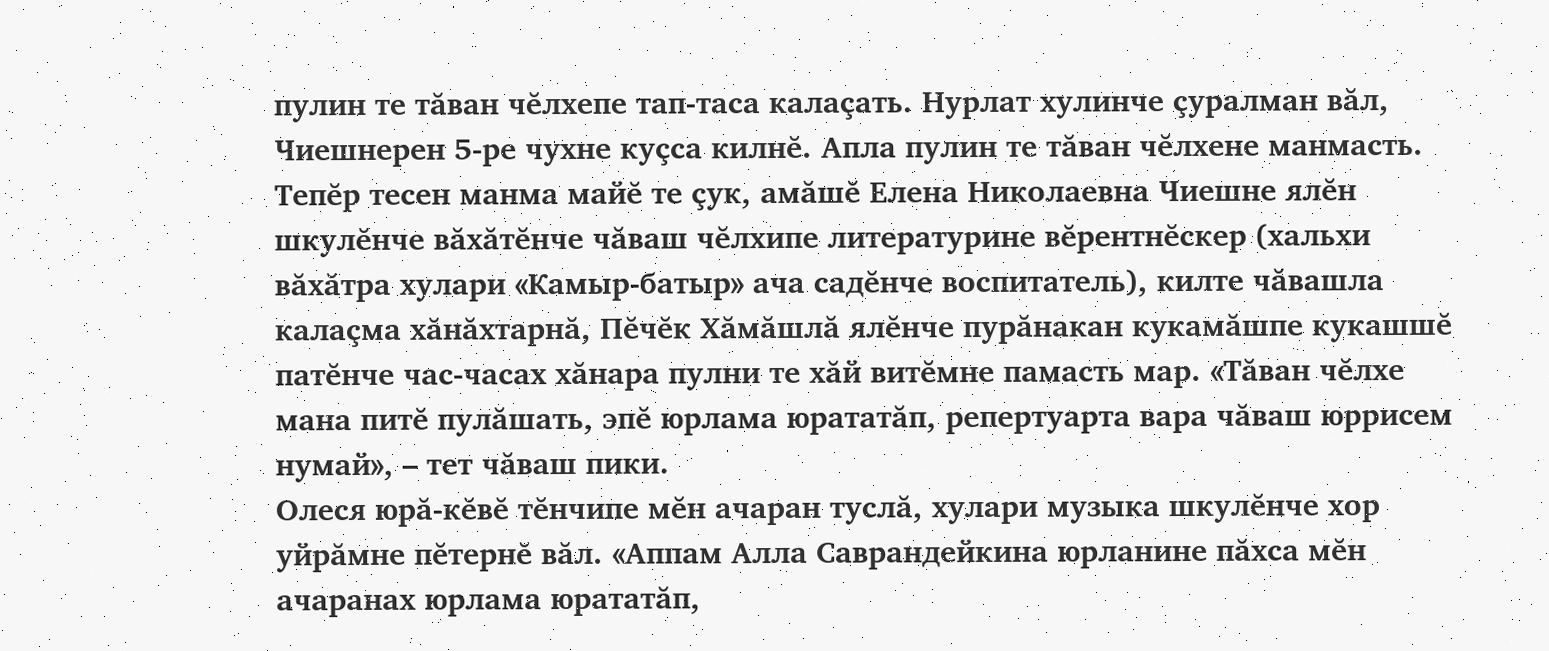пулин те тăван чĕлхепе тап-таса калаçать. Нурлат хулинче çуралман вăл, Чиешнерен 5-ре чухне куçса килнĕ. Апла пулин те тăван чĕлхене манмасть. Тепĕр тесен манма майĕ те çук, амăшĕ Елена Николаевна Чиешне ялĕн шкулĕнче вăхăтĕнче чăваш чĕлхипе литературине вĕрентнĕскер (хальхи вăхăтра хулари «Камыр-батыр» ача садĕнче воспитатель), килте чăвашла калаçма хăнăхтарнă, Пĕчĕк Хăмăшлă ялĕнче пурăнакан кукамăшпе кукашшĕ патĕнче час-часах хăнара пулни те хăй витĕмне памасть мар. «Тăван чĕлхе мана питĕ пулăшать, эпĕ юрлама юрататăп, репертуарта вара чăваш юррисем нумай», – тет чăваш пики.
Олеся юрă-кĕвĕ тĕнчипе мĕн ачаран туслă, хулари музыка шкулĕнче хор уйрăмне пĕтернĕ вăл. «Аппам Алла Саврандейкина юрланине пăхса мĕн ачаранах юрлама юрататăп,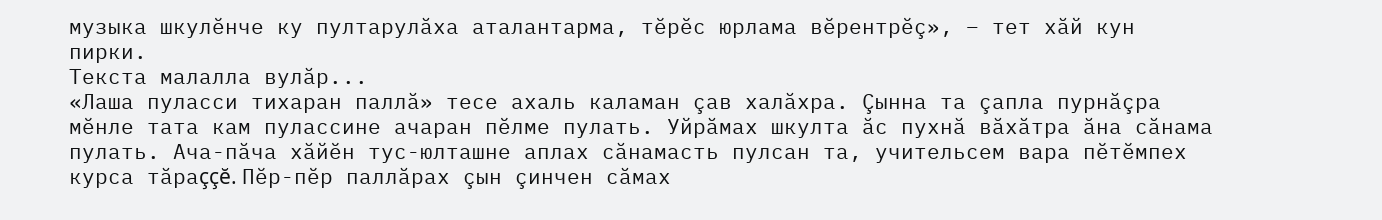музыка шкулĕнче ку пултарулăха аталантарма, тĕрĕс юрлама вĕрентрĕç», – тет хăй кун пирки.
Текста малалла вулăр...
«Лаша пуласси тихаран паллă» тесе ахаль каламан çав халăхра. Çынна та çапла пурнăçра мĕнле тата кам пулассине ачаран пĕлме пулать. Уйрăмах шкулта ăс пухнă вăхăтра ăна сăнама пулать. Ача-пăча хăйĕн тус-юлташне аплах сăнамасть пулсан та, учительсем вара пĕтĕмпех курса тăраççĕ. Пĕр-пĕр паллăрах çын çинчен сăмах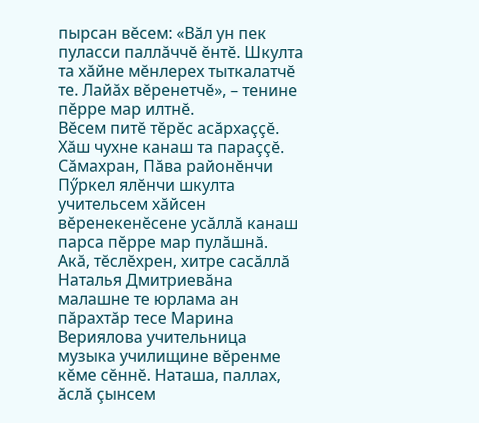пырсан вĕсем: «Вăл ун пек пуласси паллăччĕ ĕнтĕ. Шкулта та хăйне мĕнлерех тыткалатчĕ те. Лайăх вĕренетчĕ», – тенине пĕрре мар илтнĕ.
Вĕсем питĕ тĕрĕс асăрхаççĕ. Хăш чухне канаш та параççĕ.
Сăмахран, Пăва районĕнчи Пӳркел ялĕнчи шкулта учительсем хăйсен вĕренекенĕсене усăллă канаш парса пĕрре мар пулăшнă. Акă, тĕслĕхрен, хитре сасăллă Наталья Дмитриевăна малашне те юрлама ан пăрахтăр тесе Марина Вериялова учительница музыка училищине вĕренме кĕме сĕннĕ. Наташа, паллах, ăслă çынсем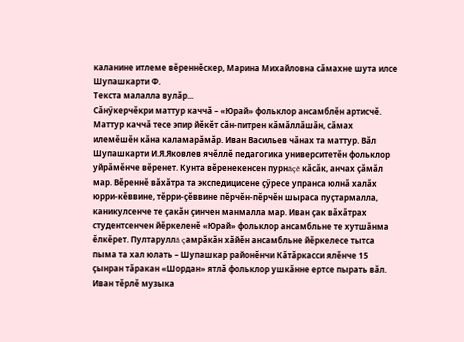каланине итлеме вĕреннĕскер, Марина Михайловна сăмахне шута илсе Шупашкарти Ф.
Текста малалла вулăр...
Сăнӳкерчĕкри маттур каччă – «Юрай» фольклор ансамблĕн артисчĕ. Маттур каччă тесе эпир йĕкĕт сăн-питрен кăмăллăшăн, сăмах илемĕшĕн кăна каламарăмăр. Иван Васильев чăнах та маттур. Вăл Шупашкарти И.Я.Яковлев ячĕллĕ педагогика университетĕн фольклор уйрăмĕнче вĕренет. Кунта вĕренекенсен пурнăçĕ кăсăк, анчах çăмăл мар. Вĕреннĕ вăхăтра та экспедицисене çӳресе упранса юлнă халăх юрри-кĕввине, тĕрри-çĕввине пĕрчĕн-пĕрчĕн шыраса пуçтармалла, каникулсенче те çакăн çинчен манмалла мар. Иван çак вăхăтрах студентсенчен йĕркеленĕ «Юрай» фольклор ансамбльне те хутшăнма ĕлкĕрет. Пултаруллă çамрăкăн хăйĕн ансамбльне йĕркелесе тытса пыма та хал юлать – Шупашкар районĕнчи Кăтăркасси ялĕнче 15 çынран тăракан «Шордан» ятлă фольклор ушкăнне ертсе пырать вăл. Иван тĕрлĕ музыка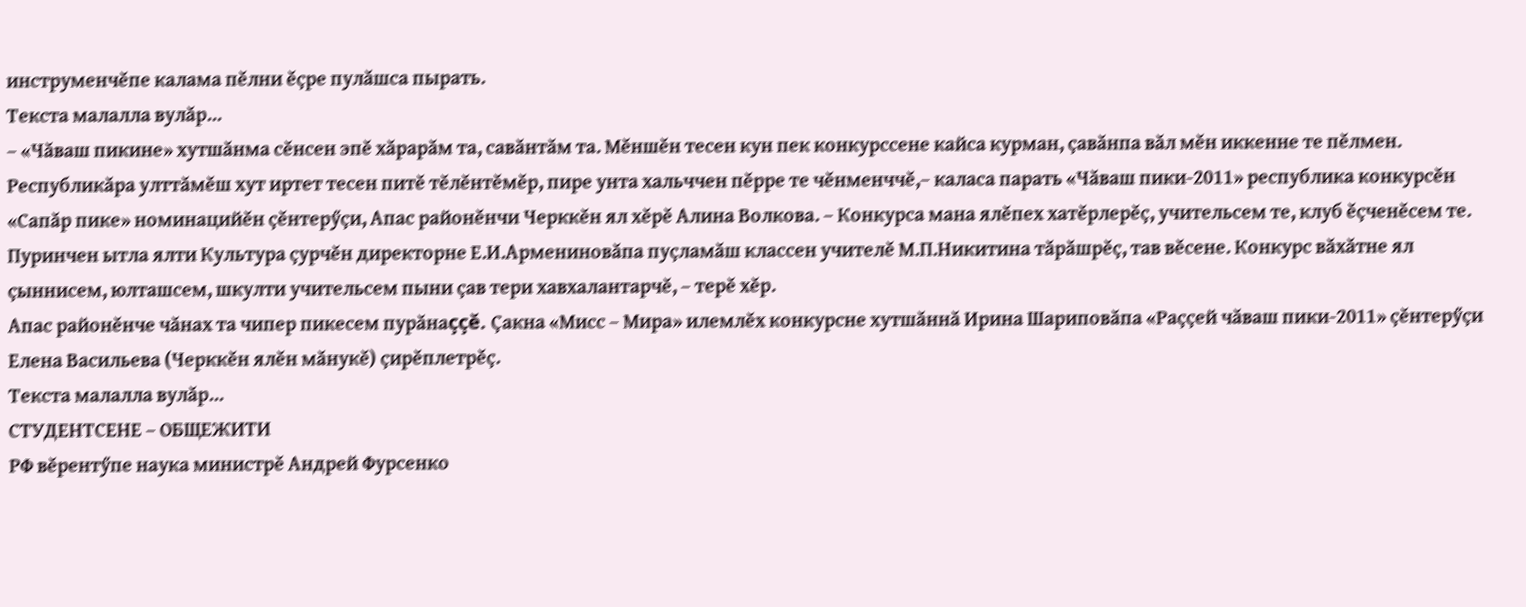инструменчĕпе калама пĕлни ĕçре пулăшса пырать.
Текста малалла вулăр...
– «Чăваш пикине» хутшăнма сĕнсен эпĕ хăрарăм та, савăнтăм та. Мĕншĕн тесен кун пек конкурссене кайса курман, çавăнпа вăл мĕн иккенне те пĕлмен. Республикăра улттăмĕш хут иртет тесен питĕ тĕлĕнтĕмĕр, пире унта хальччен пĕрре те чĕнменччĕ,– каласа парать «Чăваш пики-2011» республика конкурсĕн «Сапăр пике» номинацийĕн çĕнтерӳçи, Апас районĕнчи Черккĕн ял хĕрĕ Алина Волкова. – Конкурса мана ялĕпех хатĕрлерĕç, учительсем те, клуб ĕçченĕсем те. Пуринчен ытла ялти Культура çурчĕн директорне Е.И.Армениновăпа пуçламăш классен учителĕ М.П.Никитина тăрăшрĕç, тав вĕсене. Конкурс вăхăтне ял çыннисем, юлташсем, шкулти учительсем пыни çав тери хавхалантарчĕ, – терĕ хĕр.
Апас районĕнче чăнах та чипер пикесем пурăнаççĕ. Çакна «Мисс – Мира» илемлĕх конкурсне хутшăннă Ирина Шариповăпа «Раççей чăваш пики-2011» çĕнтерӳçи Елена Васильева (Черккĕн ялĕн мăнукĕ) çирĕплетрĕç.
Текста малалла вулăр...
СТУДЕНТСЕНЕ – ОБЩЕЖИТИ
РФ вĕрентӳпе наука министрĕ Андрей Фурсенко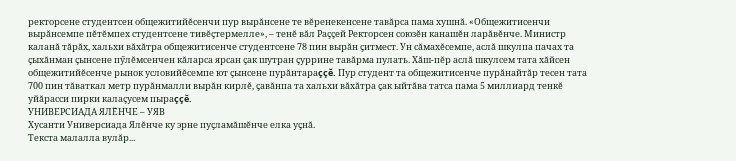ректорсене студентсен общежитийĕсенчи пур вырăнсене те вĕренекенсене тавăрса пама хушнă. «Общежитисенчи вырăнсемпе пĕтĕмпех студентсене тивĕçтермелле», – тенĕ вăл Раççей Ректорсен союзĕн канашĕн ларăвĕнче. Министр каланă тăрăх, хальхи вăхăтра общежитисенче студентсене 78 пин вырăн çитмест. Ун сăмахĕсемпе, аслă шкулпа пачах та çыхăнман çынсене пӳлĕмсенчен кăларса ярсан çак шутран çуррине тавăрма пулать. Хăш-пĕр аслă шкулсем тата хăйсен общежитийĕсенче рынок условийĕсемпе ют çынсене пурăнтараççĕ. Пур студент та общежитисенче пурăнайтăр тесен тата 700 пин тăваткал метр пурăнмалли вырăн кирлĕ, çавăнпа та хальхи вăхăтра çак ыйтăва татса пама 5 миллиард тенкĕ уйăрасси пирки калаçусем пыраççĕ.
УНИВЕРСИАДА ЯЛĔНЧЕ – УЯВ
Хусанти Универсиада Ялĕнче ку эрне пуçламăшĕнче елка уçнă.
Текста малалла вулăр...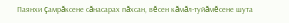Паянхи çамрăксене сăнасарах пăхсан, вĕсен кăмăл-туйăмĕсене шута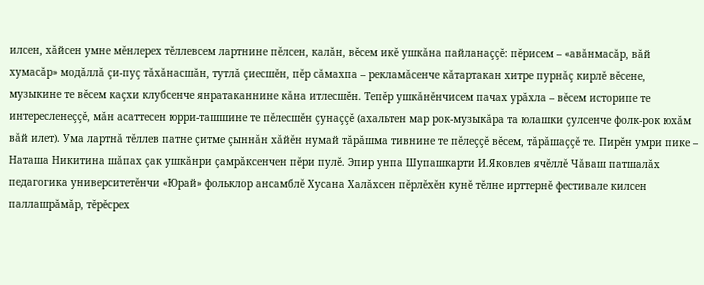илсен, хăйсен умне мĕнлерех тĕллевсем лартнине пĕлсен, калăн, вĕсем икĕ ушкăна пайланаççĕ: пĕрисем – «авăнмасăр, вăй хумасăр» модăллă çи-пуç тăхăнасшăн, тутлă çиесшĕн, пĕр сăмахпа – рекламăсенче кăтартакан хитре пурнăç кирлĕ вĕсене, музыкине те вĕсем каçхи клубсенче янратаканнине кăна итлесшĕн. Тепĕр ушкăнĕнчисем пачах урăхла – вĕсем историпе те интересленеççĕ, мăн асаттесен юрри-ташшине те пĕлесшĕн çунаççĕ (ахальтен мар рок-музыкăра та юлашки çулсенче фолк-рок юхăм вăй илет). Ума лартнă тĕллев патне çитме çыннăн хăйĕн нумай тăрăшма тивнине те пĕлеççĕ вĕсем, тăрăшаççĕ те. Пирĕн умри пике – Наташа Никитина шăпах çак ушкăнри çамрăксенчен пĕри пулĕ. Эпир унпа Шупашкарти И.Яковлев ячĕллĕ Чăваш патшалăх педагогика университетĕнчи «Юрай» фольклор ансамблĕ Хусана Халăхсен пĕрлĕхĕн кунĕ тĕлне ирттернĕ фестивале килсен паллашрăмăр, тĕрĕсрех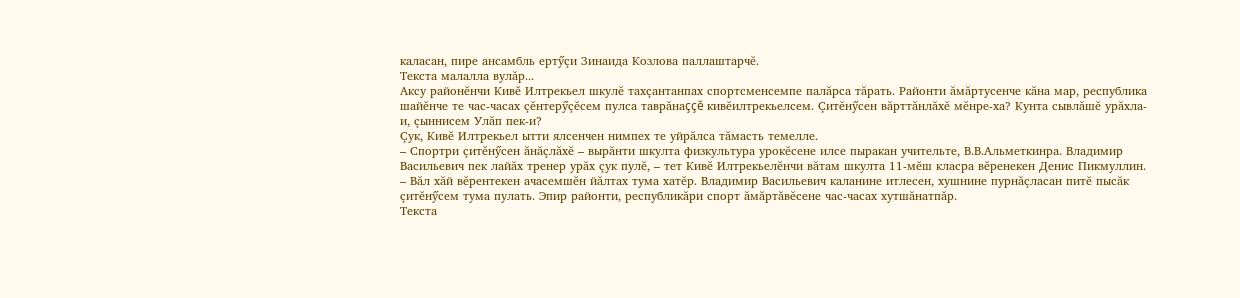каласан, пире ансамбль ертӳçи Зинаида Козлова паллаштарчĕ.
Текста малалла вулăр...
Аксу районĕнчи Кивĕ Илтрекьел шкулĕ тахçантанпах спортсменсемпе палăрса тăрать. Районти ăмăртусенче кăна мар, республика шайĕнче те час-часах çĕнтерӳçĕсем пулса таврăнаççĕ кивĕилтрекьелсем. Çитĕнӳсен вăрттăнлăхĕ мĕнре-ха? Кунта сывлăшĕ урăхла-и, çыннисем Улăп пек-и?
Çук, Кивĕ Илтрекьел ытти ялсенчен нимпех те уйрăлса тăмасть темелле.
– Спортри çитĕнӳсен ăнăçлăхĕ – вырăнти шкулта физкультура урокĕсене илсе пыракан учительте, В.В.Альметкинра. Владимир Васильевич пек лайăх тренер урăх çук пулĕ, – тет Кивĕ Илтрекьелĕнчи вăтам шкулта 11-мĕш класра вĕренекен Денис Пикмуллин. – Вăл хăй вĕрентекен ачасемшĕн йăлтах тума хатĕр. Владимир Васильевич каланине итлесен, хушнине пурнăçласан питĕ пысăк çитĕнӳсем тума пулать. Эпир районти, республикăри спорт ăмăртăвĕсене час-часах хутшăнатпăр.
Текста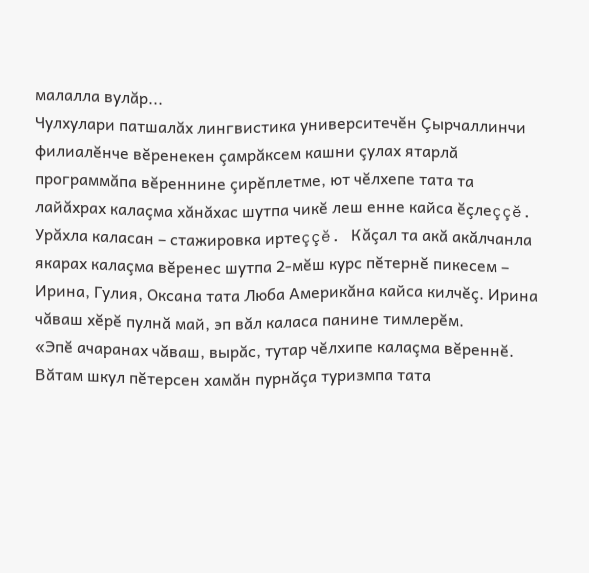малалла вулăр...
Чулхулари патшалăх лингвистика университечĕн Çырчаллинчи филиалĕнче вĕренекен çамрăксем кашни çулах ятарлă программăпа вĕреннине çирĕплетме, ют чĕлхепе тата та лайăхрах калаçма хăнăхас шутпа чикĕ леш енне кайса ĕçлеççĕ. Урăхла каласан – стажировка иртеççĕ. Кăçал та акă акăлчанла якарах калаçма вĕренес шутпа 2-мĕш курс пĕтернĕ пикесем – Ирина, Гулия, Оксана тата Люба Америкăна кайса килчĕç. Ирина чăваш хĕрĕ пулнă май, эп вăл каласа панине тимлерĕм.
«Эпĕ ачаранах чăваш, вырăс, тутар чĕлхипе калаçма вĕреннĕ. Вăтам шкул пĕтерсен хамăн пурнăçа туризмпа тата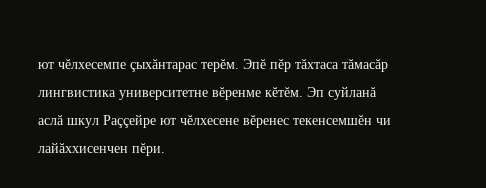ют чĕлхесемпе çыхăнтарас терĕм. Эпĕ пĕр тăхтаса тăмасăр лингвистика университетне вĕренме кĕтĕм. Эп суйланă аслă шкул Раççейре ют чĕлхесене вĕренес текенсемшĕн чи лайăххисенчен пĕри.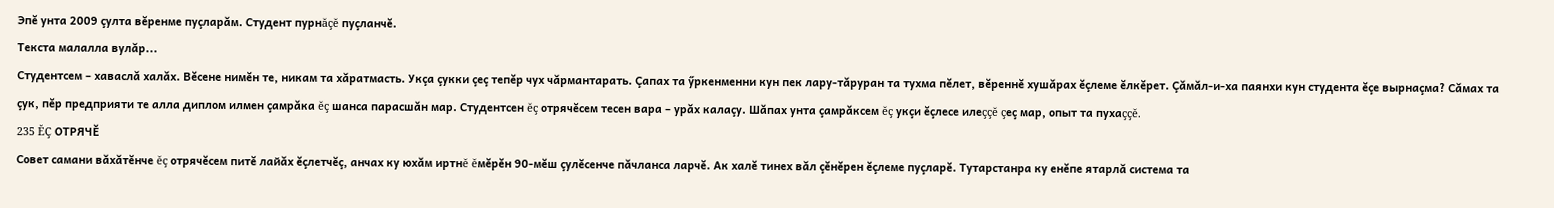Эпĕ унта 2009 çулта вĕренме пуçларăм. Студент пурнăçĕ пуçланчĕ.
Текста малалла вулăр...
Студентсем – хаваслă халăх. Вĕсене нимĕн те, никам та хăратмасть. Укçа çукки çеç тепĕр чух чăрмантарать. Çапах та ӳркенменни кун пек лару-тăруран та тухма пĕлет, вĕреннĕ хушăрах ĕçлеме ĕлкĕрет. Çăмăл-и-ха паянхи кун студента ĕçе вырнаçма? Сăмах та çук, пĕр предприяти те алла диплом илмен çамрăка ĕç шанса парасшăн мар. Студентсен ĕç отрячĕсем тесен вара – урăх калаçу. Шăпах унта çамрăксем ĕç укçи ĕçлесе илеççĕ çеç мар, опыт та пухаççĕ.
235 ĔÇ ОТРЯЧĔ
Совет самани вăхăтĕнче ĕç отрячĕсем питĕ лайăх ĕçлетчĕç, анчах ку юхăм иртнĕ ĕмĕрĕн 90-мĕш çулĕсенче пăчланса ларчĕ. Ак халĕ тинех вăл çĕнĕрен ĕçлеме пуçларĕ. Тутарстанра ку енĕпе ятарлă система та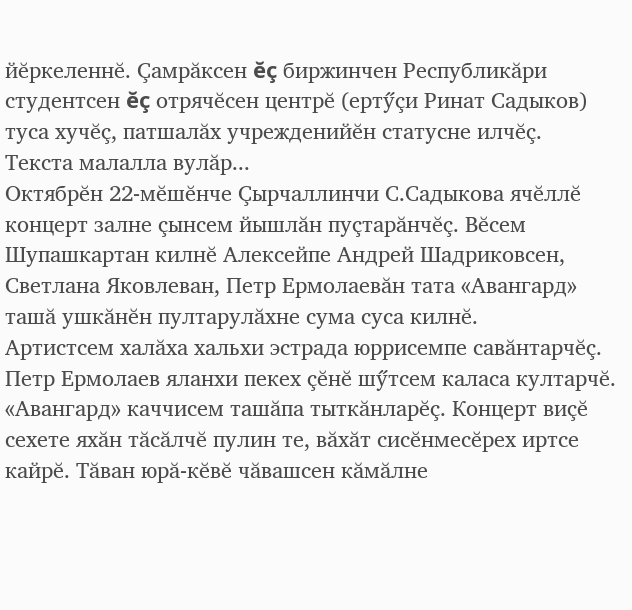йĕркеленнĕ. Çамрăксен ĕç биржинчен Республикăри студентсен ĕç отрячĕсен центрĕ (ертӳçи Ринат Садыков) туса хучĕç, патшалăх учрежденийĕн статусне илчĕç.
Текста малалла вулăр...
Октябрĕн 22-мĕшĕнче Çырчаллинчи С.Садыкова ячĕллĕ концерт залне çынсем йышлăн пуçтарăнчĕç. Вĕсем Шупашкартан килнĕ Алексейпе Андрей Шадриковсен, Светлана Яковлеван, Петр Ермолаевăн тата «Авангард» ташă ушкăнĕн пултарулăхне сума суса килнĕ.
Артистсем халăха хальхи эстрада юррисемпе савăнтарчĕç. Петр Ермолаев яланхи пекех çĕнĕ шӳтсем каласа култарчĕ. «Авангард» каччисем ташăпа тыткăнларĕç. Концерт виçĕ сехете яхăн тăсăлчĕ пулин те, вăхăт сисĕнмесĕрех иртсе кайрĕ. Тăван юрă-кĕвĕ чăвашсен кăмăлне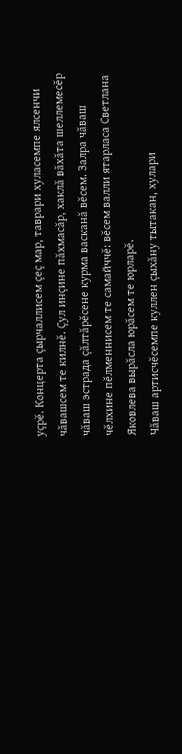уçрĕ. Концерта çырчаллисем çеç мар, таврари хуласемпе ялсенчи чăвашсем те килнĕ. Çул инçине пăхмасăр, хаклă вăхăта шеллемесĕр чăваш эстрада çăлтăрĕсене курма васканă вĕсем. Залра чăваш чĕлхине пĕлменнисем те самайччĕ: вĕсем валли ятарласа Светлана Яковлева вырăсла юрăсем те юрларĕ.
Чăваш артисчĕсемпе куллен çыхăну тытакан, хулари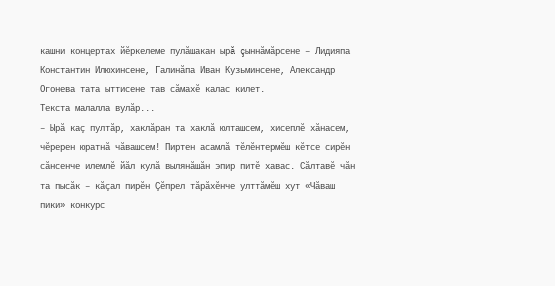кашни концертах йĕркелеме пулăшакан ырă çыннăмăрсене – Лидияпа Константин Илюхинсене, Галинăпа Иван Кузьминсене, Александр Огонева тата ыттисене тав сăмахĕ калас килет.
Текста малалла вулăр...
– Ырă каç пултăр, хаклăран та хаклă юлташсем, хисеплĕ хăнасем, чĕререн юратнă чăвашсем! Пиртен асамлă тĕлĕнтермĕш кĕтсе сирĕн сăнсенче илемлĕ йăл кулă вылянăшăн эпир питĕ хавас. Сăлтавĕ чăн та пысăк – кăçал пирĕн Çĕпрел тăрăхĕнче улттăмĕш хут «Чăваш пики» конкурс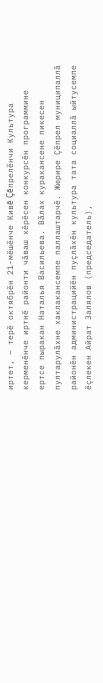иртет, – терĕ октябрĕн 21-мĕшĕнче Кивĕ Çĕпрелĕнчи Культура керменĕнче иртнĕ районти чăваш хĕрĕсен конкурсĕн программине ертсе пыракан Наталья Васильева. Вăлах куракансене пикесен пултарулăхне хаклакансемпе паллаштарчĕ. Жюрире Çĕпрел муниципаллă районĕн администрацийĕн пуçлăхĕн культура тата социаллă ыйтусемпе ĕçлекен Айрат Залялов (председатель),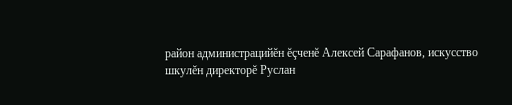район администрацийĕн ĕçченĕ Алексей Сарафанов, искусство шкулĕн директорĕ Руслан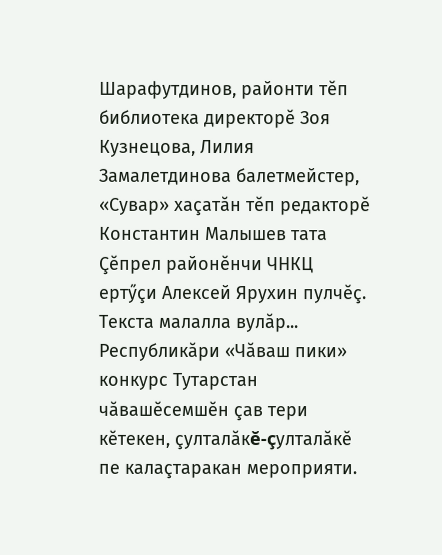Шарафутдинов, районти тĕп библиотека директорĕ Зоя Кузнецова, Лилия Замалетдинова балетмейстер, «Сувар» хаçатăн тĕп редакторĕ Константин Малышев тата Çĕпрел районĕнчи ЧНКЦ ертӳçи Алексей Ярухин пулчĕç.
Текста малалла вулăр...
Республикăри «Чăваш пики» конкурс Тутарстан чăвашĕсемшĕн çав тери кĕтекен, çулталăкĕ-çулталăкĕ пе калаçтаракан мероприяти.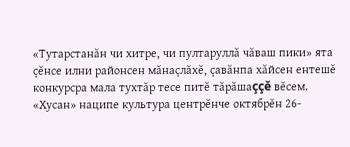«Тутарстанăн чи хитре, чи пултаруллă чăваш пики» ята çĕнсе илни районсен мăнаçлăхĕ, çавăнпа хăйсен ентешĕ конкурсра мала тухтăр тесе питĕ тăрăшаççĕ вĕсем. «Хусан» наципе культура центрĕнче октябрĕн 26-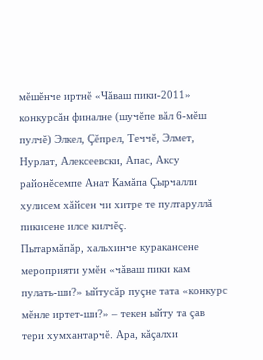мĕшĕнче иртнĕ «Чăваш пики-2011» конкурсăн финалне (шучĕпе вăл 6-мĕш пулчĕ) Элкел, Çĕпрел, Теччĕ, Элмет, Нурлат, Алексеевски, Апас, Аксу районĕсемпе Анат Камăпа Çырчалли хулисем хăйсен чи хитре те пултаруллă пикисене илсе килчĕç.
Пытармăпăр, хальхинче куракансене мероприяти умĕн «чăваш пики кам пулать-ши?» ыйтусăр пуçне тата «конкурс мĕнле иртет-ши?» – текен ыйту та çав тери хумхантарчĕ. Ара, кăçалхи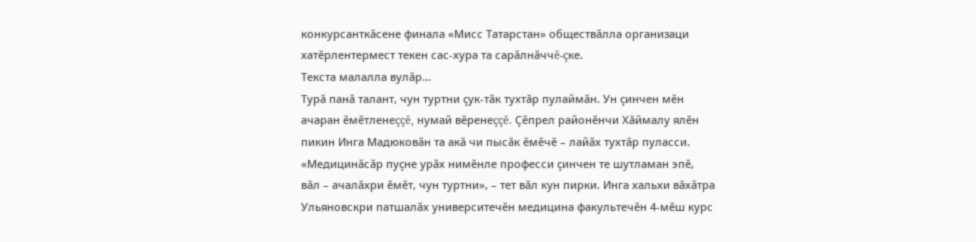конкурсанткăсене финала «Мисс Татарстан» обществăлла организаци хатĕрлентермест текен сас-хура та сарăлнăччĕ-çке.
Текста малалла вулăр...
Турă панă талант, чун туртни çук-тăк тухтăр пулаймăн. Ун çинчен мĕн ачаран ĕмĕтленеççĕ, нумай вĕренеççĕ. Çĕпрел районĕнчи Хăймалу ялĕн пикин Инга Мадюковăн та акă чи пысăк ĕмĕчĕ – лайăх тухтăр пуласси. «Медицинăсăр пуçне урăх нимĕнле професси çинчен те шутламан эпĕ, вăл – ачалăхри ĕмĕт, чун туртни», – тет вăл кун пирки. Инга хальхи вăхăтра Ульяновскри патшалăх университечĕн медицина факультечĕн 4-мĕш курс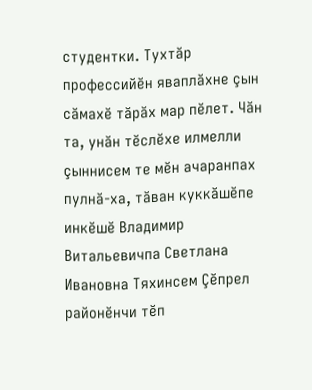студентки. Тухтăр профессийĕн яваплăхне çын сăмахĕ тăрăх мар пĕлет. Чăн та, унăн тĕслĕхе илмелли çыннисем те мĕн ачаранпах пулнă-ха, тăван куккăшĕпе инкĕшĕ Владимир Витальевичпа Светлана Ивановна Тяхинсем Çĕпрел районĕнчи тĕп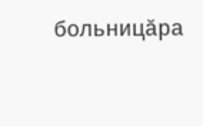больницăра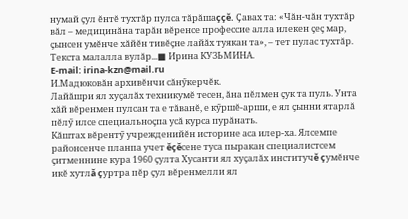нумай çул ĕнтĕ тухтăр пулса тăрăшаççĕ. Çавах та: «Чăн-чăн тухтăр вăл – медицинăна тарăн вĕренсе профессие алла илекен çеç мар, çынсен умĕнче хăйĕн тивĕçне лайăх туякан та», – тет пулас тухтăр.
Текста малалла вулăр...■ Ирина КУЗЬМИНА.
E-mail: irina-kzn@mail.ru
И.Мадюковăн архивĕнчи сăнӳкерчĕк.
Лайăшри ял хуçалăх техникумĕ тесен, ăна пĕлмен çук та пуль. Унта хăй вĕренмен пулсан та е тăванĕ, е кӳршĕ-арши, е ял çынни ятарлă пĕлӳ илсе специальноçпа усă курса пурăнать.
Кăштах вĕрентӳ учрежденийĕн историне аса илер-ха. Ялсемпе районсенче планпа учет ĕçĕсене туса пыракан специалистсем çитменнине кура 1960 çулта Хусанти ял хуçалăх институчĕ çумĕнче икĕ хутлă çуртра пĕр çул вĕренмелли ял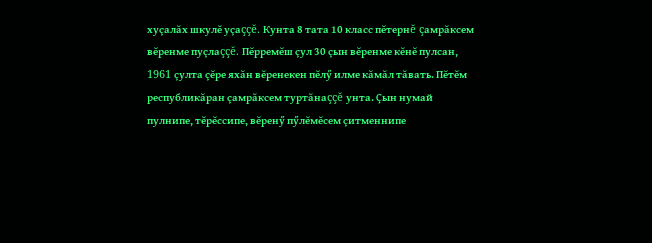хуçалăх шкулĕ уçаççĕ. Кунта 8 тата 10 класс пĕтернĕ çамрăксем вĕренме пуçлаççĕ. Пĕрремĕш çул 30 çын вĕренме кĕнĕ пулсан, 1961 çулта çĕре яхăн вĕренекен пĕлӳ илме кăмăл тăвать. Пĕтĕм республикăран çамрăксем туртăнаççĕ унта. Çын нумай пулнипе, тĕрĕссипе, вĕренӳ пӳлĕмĕсем çитменнипе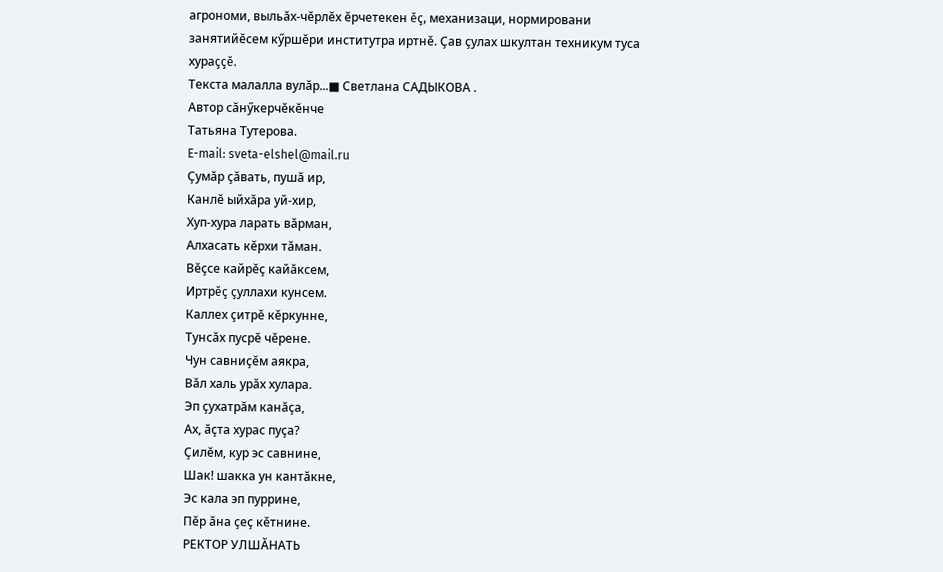агрономи, выльăх-чĕрлĕх ĕрчетекен ĕç, механизаци, нормировани занятийĕсем кӳршĕри институтра иртнĕ. Çав çулах шкултан техникум туса хураççĕ.
Текста малалла вулăр...■ Светлана САДЫКОВА .
Автор сăнӳкерчĕкĕнче
Татьяна Тутерова.
E-mail: sveta-elshel@mail.ru
Çумăр çăвать, пушă ир,
Канлĕ ыйхăра уй-хир,
Хуп-хура ларать вăрман,
Алхасать кĕрхи тăман.
Вĕçсе кайрĕç кайăксем,
Иртрĕç çуллахи кунсем.
Каллех çитрĕ кĕркунне,
Тунсăх пусрĕ чĕрене.
Чун савниçĕм аякра,
Вăл халь урăх хулара.
Эп çухатрăм канăçа,
Ах, ăçта хурас пуçа?
Çилĕм, кур эс савнине,
Шак! шакка ун кантăкне,
Эс кала эп пуррине,
Пĕр ăна çеç кĕтнине.
РЕКТОР УЛШĂНАТЬ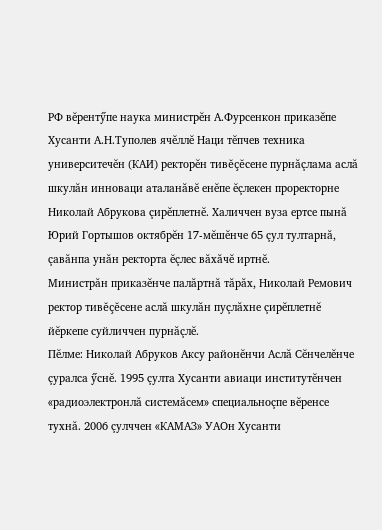РФ вĕрентӳпе наука министрĕн А.Фурсенкон приказĕпе Хусанти А.Н.Туполев ячĕллĕ Наци тĕпчев техника университечĕн (КАИ) ректорĕн тивĕçĕсене пурнăçлама аслă шкулăн инноваци аталанăвĕ енĕпе ĕçлекен проректорне Николай Абрукова çирĕплетнĕ. Халиччен вуза ертсе пынă Юрий Гортышов октябрĕн 17-мĕшĕнче 65 çул тултарнă, çавăнпа унăн ректорта ĕçлес вăхăчĕ иртнĕ.
Министрăн приказĕнче палăртнă тăрăх, Николай Ремович ректор тивĕçĕсене аслă шкулăн пуçлăхне çирĕплетнĕ йĕркепе суйличчен пурнăçлĕ.
Пĕлме: Николай Абруков Аксу районĕнчи Аслă Сĕнчелĕнче çуралса ӳснĕ. 1995 çулта Хусанти авиаци институтĕнчен «радиоэлектронлă системăсем» специальноçпе вĕренсе тухнă. 2006 çулччен «КАМАЗ» УАОн Хусанти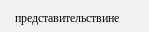представительствине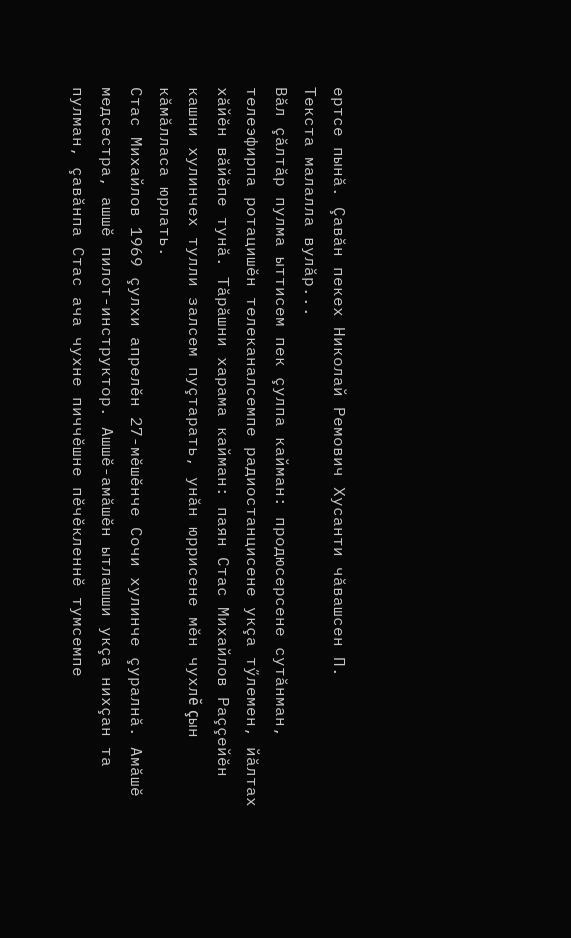ертсе пынă. Çавăн пекех Николай Ремович Хусанти чăвашсен П.
Текста малалла вулăр...
Вăл çăлтăр пулма ыттисем пек çулпа кайман: продюсерсене сутăнман, телеэфирпа ротацишĕн телеканалсемпе радиостанцисене укçа тӳлемен, йăлтах хăйĕн вăйĕпе тунă. Тăрăшни харама кайман: паян Стас Михайлов Раççейĕн кашни хулинчех тулли залсем пуçтарать, унăн юррисене мĕн чухлĕ çын кăмăлласа юрлать.
Стас Михайлов 1969 çулхи апрелĕн 27-мĕшĕнче Сочи хулинче çуралнă. Амăшĕ медсестра, ашшĕ пилот-инструктор. Ашшĕ-амăшĕн ытлашши укçа нихçан та пулман, çавăнпа Стас ача чухне пиччĕшне пĕчĕкленнĕ тумсемпе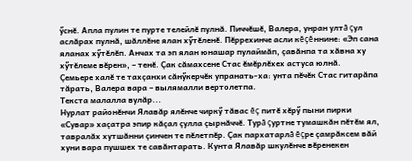ӳснĕ. Апла пулин те пурте телейлĕ пулнă. Пиччĕшĕ, Валера, унран ултă çул аслăрах пулнă, шăллĕне ялан хӳтĕленĕ. Пĕррехинче асли кĕçĕннине: «Эп сана яланах хӳтĕлĕп. Анчах та эп ялан юнашар пулаймăп, çавăнпа та хăвна ху хӳтĕлеме вĕрен», – тенĕ. Çак сăмахсене Стас ĕмĕрлĕхех астуса юлнă.
Çемьере халĕ те тахçанхи сăнӳкерчĕк упранать-ха: унта пĕчĕк Стас гитарăпа тăрать, Валера вара – вылямалли вертолетпа.
Текста малалла вулăр...
Нурлат районĕнчи Ялавăр ялĕнче чиркӳ тăвас ĕç питĕ хĕрӳ пыни пирки «Сувар» хаçатра эпир кăçал çулла çырнăччĕ. Турă çуртне тумашкăн пĕтĕм ял, тавралăх хутшăнни çинчен те пĕлетпĕр. Çак пархатарлă ĕçре çамрăксем вăй хуни вара пушшех те савăнтарать. Кунта Ялавăр шкулĕнче вĕренекен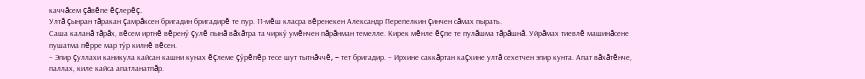каччăсем çăвĕпе ĕçлерĕç.
Ултă çынран тăракан çамрăксен бригадин бригадирĕ те пур. 11-мĕш класра вĕренекен Александр Перепелкин çинчен сăмах пырать.
Саша каланă тăрăх, вĕсем иртнĕ вĕренӳ çулĕ пынă вăхăтра та чиркӳ умĕнчен пăрăнман темелле. Кирек мĕнле ĕçпе те пулăшма тăрăшнă. Уйрăмах тиевлĕ машинăсене пушатма пĕрре мар тӳр килнĕ вĕсен.
– Эпир çуллахи каникула кайсан кашни кунах ĕçлеме çӳрĕпĕр тесе шут тытнăччĕ, – тет бригадир. – Ирхине саккăртан каçхине ултă сехетчен эпир кунта. Апат вăхăтĕнче, паллах, киле кайса апатланатпăр.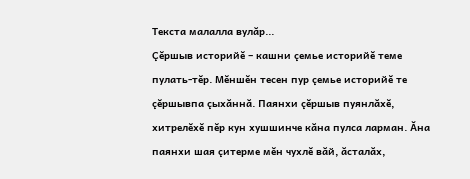Текста малалла вулăр...
Çĕршыв историйĕ – кашни çемье историйĕ теме пулать-тĕр. Мĕншĕн тесен пур çемье историйĕ те çĕршывпа çыхăннă. Паянхи çĕршыв пуянлăхĕ, хитрелĕхĕ пĕр кун хушшинче кăна пулса ларман. Ăна паянхи шая çитерме мĕн чухлĕ вăй, ăсталăх,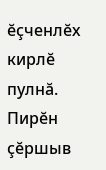ĕçченлĕх кирлĕ пулнă. Пирĕн çĕршыв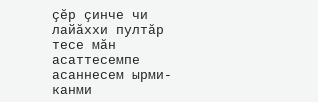çĕр çинче чи лайăххи пултăр тесе мăн асаттесемпе асаннесем ырми-канми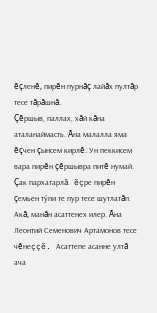ĕçленĕ, пирĕн пурнăç лайăх пултăр тесе тăрăшнă.
Çĕршыв, паллах, хăй кăна аталанаймасть. Ăна малалла яма ĕçчен çынсем кирлĕ. Ун пеккисем вара пирĕн çĕршывра питĕ нумай. Çак пархатарлă ĕçре пирĕн çемьен тӳпи те пур тесе шутлатăп. Акă, манăн асаттенех илер. Ăна Леонтий Семенович Артамонов тесе чĕнеççĕ. Асаттепе асанне ултă ача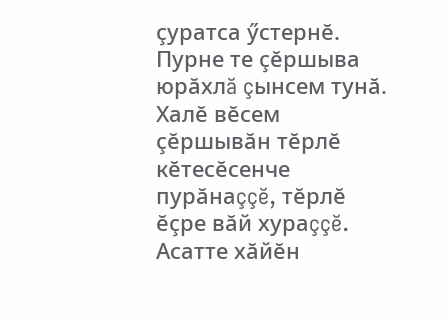çуратса ӳстернĕ. Пурне те çĕршыва юрăхлă çынсем тунă. Халĕ вĕсем çĕршывăн тĕрлĕ кĕтесĕсенче пурăнаççĕ, тĕрлĕ ĕçре вăй хураççĕ.
Асатте хăйĕн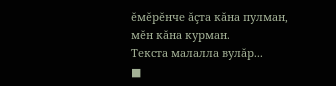ĕмĕрĕнче ăçта кăна пулман, мĕн кăна курман.
Текста малалла вулăр...
■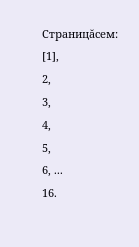Страницăсем:
[1],
2,
3,
4,
5,
6, ...
16.